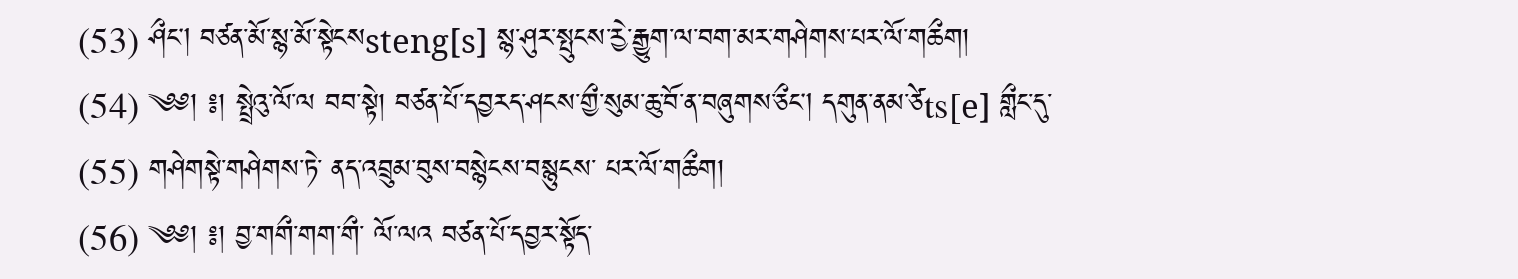(53) ཤྀང། བཙན་མོ་སྙ་མོ་སྟེངསsteng[s] སྙ་ཤུར་སྤུངས་རྱེ་རྒྱུག་ལ་བག་མར་གཤེགས་པར་ལོ་གཆྀག།
(54) ༄༅། ༔། སྤྲེའུ་ལོ་ལ བབ་སྟེ། བཙན་པོ་དབྱརད་ཤངས་གྱྀ་སུམ་ཆུ་བོ་ན་བཞུགས་ཅྀང། དགུན་ནམ་ཙེts[e] གླྀང་དུ་
(55) གཤེགསྟེ་གཤེགས་ཏེ་ ནད་འབྲུམ་བུས་བསྙེངས་བསྙུངས་ པར་ལོ་གཆྀག།
(56) ༄༅། ༔། བྱ་གགྀ་གག་གྀ་ ལོ་ལའ བཙན་པོ་དབྱར་སྟོད་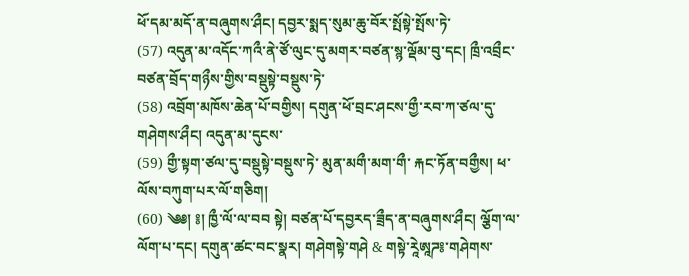ཕོ་དམ་མདོ་ན་བཞུགས་ཤྀང། དབྱར་སྨད་སུམ་ཆུ་བོར་སྤོསྟེ་སྤོས་ཏེ་
(57) འདུན་མ་འདོང་ཀའྀ་ནེ་ཙོ་ལུང་དུ་མགར་བཙན་སྙ་ལྡོམ་བུ་དང། ཁྲྀ་འབྲྀང་བཙན་བྲོད་གཉྀས་གྱིས་བསྡུསྟེ་བསྡུས་ཏེ་
(58) འབྲོག་མཁོས་ཆེན་པོ་བགྱིས། དགུན་ཕོ་བྲང་ཤངས་གྱྀ་རབ་ཀ་ཙལ་དུ་གཤེགས་ཤྀང། འདུན་མ་དུངས་
(59) གྱྀ་སྟག་ཙལ་དུ་བསྡུསྟེ་བསྡུས་ཏེ་ མུན་མགྀ་མག་གྀ་ རྐང་ཏོན་བགྱྀས། ཕ་ལོས་བཀུག་པར་ལོ་གཅིག།
(60) ༄༅། ༔། ཁྱྀ་ལོ་ལ་བབ སྟེ། བཙན་པོ་དབྱརད་ཟྲྀད་ན་བཞུགས་ཤྀང། ལྕོག་ལ་ལོག་པ་དང། དགུན་ཚང་བང་སྣར། གཤེགསྟེ་གཤེ & གསྟེ་ཪཱེཨཱཌ༔་གཤེགས་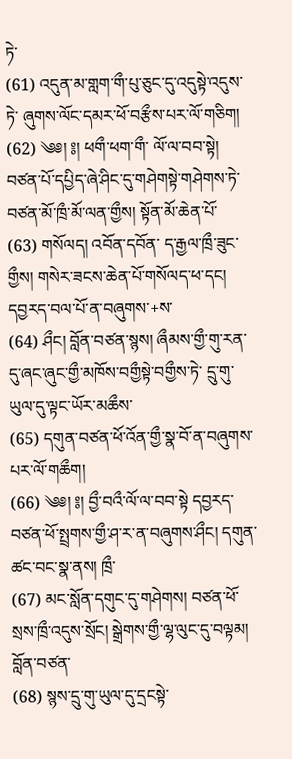ཏེ་
(61) འདུན་མ་གླག་གྀ་པུ་ཅུང་དུ་འདུསྟེ་འདུས་ཏེ་ ཞུགས་ལོང་དམར་ཕོ་བརྩྀས་པར་ལོ་གཅིག།
(62) ༄༅། ༔། ཕགྀ་ཕག་གྀ་ ལོ་ལ་བབ་སྟེ། བཙན་པོ་དཔྱིད་ཞེ་ཤིང་དུ་གཤེགསྟེ་གཤེགས་ཏེ་ བཙན་མོ་ཁྲྀ་མོ་ལན་གྱྀས། སྟོན་མོ་ཆེན་པོ་
(63) གསོལད། འབོན་དབོན་ ད་རྒྱལ་ཁྲྀ་ཟུང་གྱྀས། གསེར་ཟངས་ཆེན་པོ་གསོལད་ཕ་དང། དབྱརད་བལ་པོ་ན་བཞུགས་+ས་
(64) ཤྀང། བློན་བཙན་སྙས། ཞྀམས་གྱྀ་གུ་རན་དུ་ཞང་ཞུང་གྱྀ་མཁོས་བགྱྀསྟེ་བགྱྀས་ཏེ་ དྲུ་གུ་ཡུལ་དུ་ལྟང་ཡོར་མཆྀས་
(65) དགུན་བཙན་ཕོ་འོན་གྱྀ་སྣ་བོ་ན་བཞུགས་པར་ལོ་གཆྀག།
(66) ༄༅། ༔། བྱྀ་བའྀ་ལོ་ལ་བབ་སྟེ དབྱརད་བཙན་ཕོ་སྤྲགས་གྱྀ་ཤ་ར་ན་བཞུགས་ཤྀང། དགུན་ཚང་བང་སྣ་ནས། ཁྲྀ་
(67) མང་སློན་དགུང་དུ་གཤེགས། བཙན་ཕོ་སྲས་ཁྲྀ་འདུས་སྲོང། སྒྲེགས་གྱྀ་ལྷ་ལུང་དུ་བལྟམ། བློན་བཙན་
(68) སྙས་དྲུ་གུ་ཡུལ་དུ་དྲངསྟེ་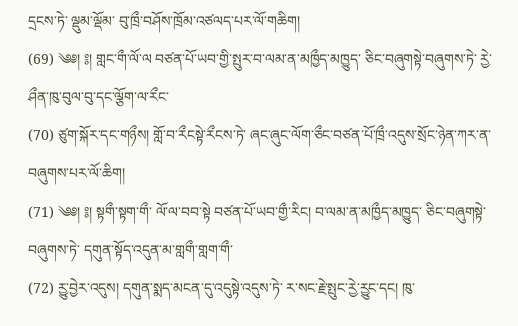དྲངས་ཏེ་ ལྡུམ་ལྡོམ་ བུ་ཁྲྀ་བཤོས་ཁྲོམ་འཙལད་པར་ལོ་གཆིག།
(69) ༄༅། ༔། གླང་གྀ་ལོ་ལ བཙན་པོ་ཡབ་གྱི་སྤུར་བ་ལམ་ན་མཁྱྀད་མཁྱུད་ ཅིང་བཞུགསྟེ་བཞུགས་ཏེ་ རྱེ་ཤྀན་ཁུ་བུལ་བུ་དང་ལྕོག་ལ་རྀང་
(70) ཙུག་སྐོར་དང་གཉྀས། གློ་བ་རྀངསྟེ་རྀངས་ཏེ་ ཞང་ཞུང་ལོག་ཅྀང་བཙན་པོ་ཁྲྀ་འདུས་སྲོང་ཉེན་ཀར་ན་བཞུགས་པར་ལོ་ཆིག།
(71) ༄༅། ༔། སྟགྀ་སྟག་གྀ་ ལོ་ལ་བབ་སྟེ བཙན་པོ་ཡབ་གྱྀ་རིང། བ་ལམ་ན་མཁྱྀད་མཁྱུད་ ཅིང་བཞུགསྟེ་བཞུགས་ཏེ་ དགུན་སྟོད་འདུན་མ་གླགྀ་གླག་གྀ་
(72) རྱུ་བྱེར་འདུས། དགུན་སྨད་མངན་དུ་འདུསྟེ་འདུས་ཏེ་ ར་སང་རྗེ་སྤུང་རྱེ་རྱུང་དང། ཁུ་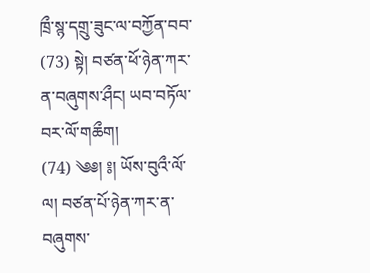ཁྲྀ་སྙ་དགྲུ་ཟུང་ལ་བཀྱོན་བབ་
(73) སྟེ། བཙན་ཕོ་ཉེན་ཀར་ན་བཞུགས་ཤྀང། ཡབ་བཏོལ་བར་ལོ་གཆྀག།
(74) ༄༅། ༔། ཡོས་བུའྀ་ལོ་ལ། བཙན་པོ་ཉེན་ཀར་ན་བཞུགས་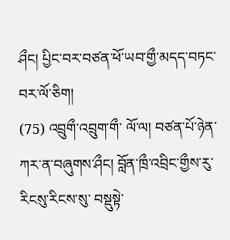ཤྀང། པྱིང་བར་བཙན་ཕོ་ཡབ་གྱྀ་མདད་བཏང་བར་ལོ་ཅིག།
(75) འབྲུགྀ་འབྲུག་གྀ་ ལོ་ལ། བཙན་པོ་ཉེན་ཀར་ན་བཞུགས་ཤྀང། བློན་ཁྲྀ་འབྲིང་གྱྀས་རུ་རིངསུ་རིངས་སུ་ བསྡུསྟེ་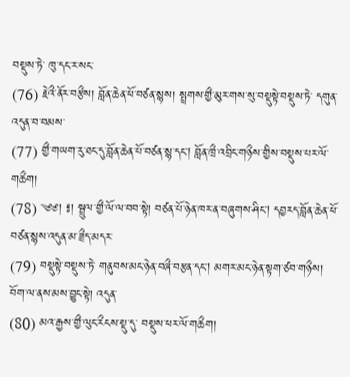བསྡུས་ཏེ་ ཁུ་དང་ར་སང་
(76) རྗེའྀ་ནོར་བརྩྀས། བློན་ཆེན་ཕོ་བཙན་སྙས། སྤྲགས་གྱྀ་མུར་གས་སུ་བསྡུསྟེ་བསྡུས་ཏེ་ དགུན་འདུན་བ་བམས་
(77) གྱྀ་གཡག་རུ་ཐང་དུ་བློན་ཆེན་པོ་བཙན་སྙ་དང། བློན་ཁྲྀ་འབྲིང་གཉྀས་གྱིས་བསྡུས་པར་ལོ་གཆྀག།
(78) ༄༅། ༔། སྦྲུལ་གྱྀ་ལོ་ལ་བབ་སྟེ། བཙན་པོ་ཉེན་ཁར་ན་བཞུགས་ཤིང། དབྱརད་བློན་ཆེན་ཕོ་བཙན་སྙས་འདུན་མ་ཟྲྀད་མདར་
(79) བསྡུསྟེ་བསྡུས་ཏེ་ གནུབས་མང་ཉེན་བཞྀ་བརྩན་དང། མགར་མང་ཉེན་སྟག་ཙབ་གཉྀས། བོག་ལ་ནས་མས་བྱུང་སྟེ། འདུན་
(80) མའ་རྒྱས་གྱྀ་ལུང་རྀངས་སྡུ་དུ་ བསྡུས་ཕར་ལོ་གཆྀག།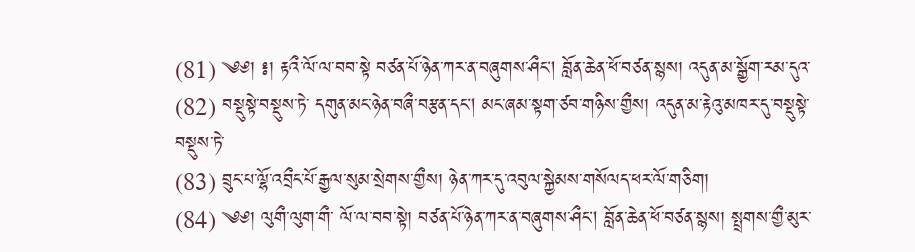(81) ༄༅། ༔། རྟའྀ་ལོ་ལ་བབ་སྟེ བཙན་པོ་ཉེན་ཀར་ན་བཞུགས་ཤྀང། བློན་ཆེན་ཕོ་བཙན་སྙས། འདུན་མ་སྒྱོག་རམ་དུའ་
(82) བསྡུསྟེ་བསྡུས་ཏེ་ དགུན་མང་ཉེན་བཞྀ་བརྩན་དང། མང་ཞམ་སྟག་ཙབ་གཉིས་གྱྀས། འདུན་མ་རྟེའུ་མཁར་དུ་བསྡུསྟེ་བསྡུས་ཏེ་
(83) བྲུང་པ་ལྷོ་འབྲྀང་པོ་རྒྱལ་སུམ་སྲེགས་གྱྀས། ཉེན་ཀར་དུ་འབུལ་སྐྱེམས་གསོལད་ཕར་ལོ་གཅིག།
(84) ༄༅། ལུགྀ་ལུག་གྀ་ ལོ་ལ་བབ་སྟེ། བཙན་པོ་ཉེན་ཀར་ན་བཞུགས་ཤྀང། བློན་ཆེན་ཕོ་བཙན་སྙས། སྤྲགས་གྱྀ་མུར་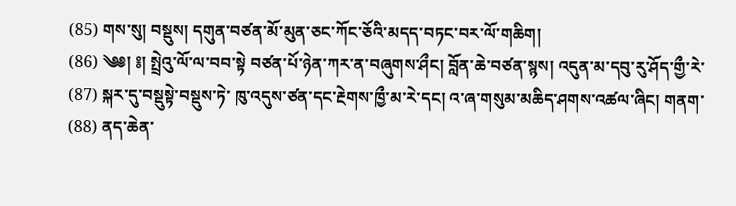(85) གས་སུ། བསྡུས། དགུན་བཙན་མོ་མུན་ཅང་ཀོང་ཅོའི་མདད་བཏང་བར་ལོ་གཆིག།
(86) ༄༅། ༔། སྤྲེའུ་ལོ་ལ་བབ་སྟེ བཙན་པོ་ཉེན་ཀར་ན་བཞུགས་ཤྀང། བློན་ཆེ་བཙན་སྙས། འདུན་མ་དབུ་རུ་ཤོད་གྱྀ་རེ་
(87) སྐར་དུ་བསྡུསྟེ་བསྡུས་ཏེ་ ཁུ་འདུས་ཙན་དང་རྔེགས་ཁྱྀ་མ་རེ་དང། འ་ཞ་གསུམ་མཆིད་ཤགས་འཚལ་ཞིང། གནག་
(88) ནད་ཆེན་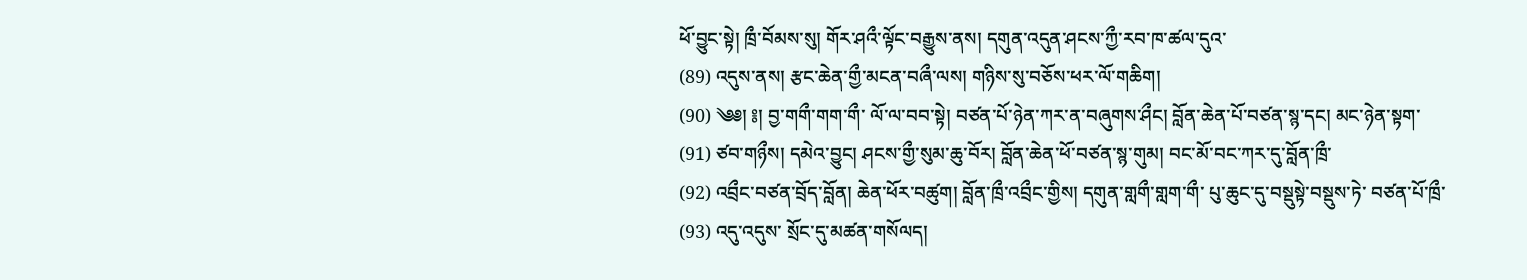ཕོ་བྱུང་སྟེ། ཁྲྀ་བོམས་སུ། གོར་ཤའྀ་ལྟོང་བརྒྱུས་ནས། དགུན་འདུན་ཤངས་ཀྱྀ་རབ་ཁ་ཚལ་དུའ་
(89) འདུས་ནས། རྩང་ཆེན་གྱྀ་མངན་བཞྀ་ལས། གཉིས་སུ་བཅོས་ཕར་ལོ་གཆིག།
(90) ༄༅། ༔། བྱ་གགྀ་གག་གྀ་ ལོ་ལ་བབ་སྟེ། བཙན་པོ་ཉེན་ཀར་ན་བཞུགས་ཤྀང། བློན་ཆེན་པོ་བཙན་སྙ་དང། མང་ཉེན་སྟག་
(91) ཙབ་གཉྀས། དམེའ་བྱུང། ཤངས་གྱྀ་སུམ་ཆུ་བོར། བློན་ཆེན་ཕོ་བཙན་སྙ་གུམ། བང་མོ་བང་ཀར་དུ་བློན་ཁྲྀ་
(92) འབྲྀང་བཙན་བྲོད་བློན། ཆེན་ཕོར་བཚུག། བློན་ཁྲྀ་འབྲྀང་གྱིས། དགུན་གླགྀ་གླག་གྀ་ པུ་ཆུང་དུ་བསྡུསྟེ་བསྡུས་ཏེ་ བཙན་པོ་ཁྲྀ་
(93) འདུ་འདུས་ སྲོང་དུ་མཚན་གསོལད།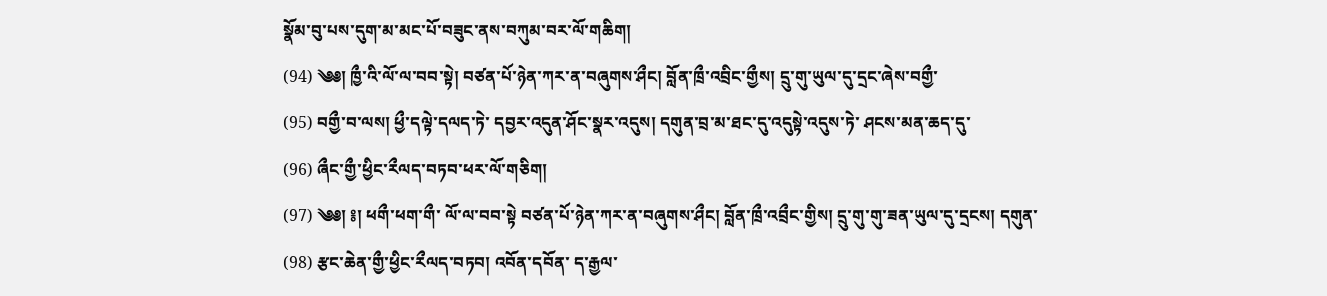སྣོམ་བུ་པས་དུག་མ་མང་པོ་བཟུང་ནས་བཀུམ་བར་ལོ་གཆིག།
(94) ༄༅། ཁྱྀ་འི་ལོ་ལ་བབ་སྟེ། བཙན་པོ་ཉེན་ཀར་ན་བཞུགས་ཤྀང། བློན་ཁྲྀ་འབྲིང་གྱྀས། དྲུ་གུ་ཡུལ་དུ་དྲང་ཞེས་བགྱྀ་
(95) བགྱྀ་བ་ལས། ཕྱྀ་དལྟེ་དལད་ཏེ་ དབྱར་འདུན་ཤོང་སྣར་འདུས། དགུན་བྲ་མ་ཐང་དུ་འདུསྟེ་འདུས་ཏེ་ ཤངས་མན་ཆད་དུ་
(96) ཞྀང་གྱྀ་ཕྱིང་རྀལད་བཏབ་ཕར་ལོ་གཅིག།
(97) ༄༅། ༔། ཕགྀ་ཕག་གྀ་ ལོ་ལ་བབ་སྟེ བཙན་པོ་ཉེན་ཀར་ན་བཞུགས་ཤྀང། བློན་ཁྲྀ་འབྲྀང་གྱིས། དྲུ་གུ་གུ་ཟན་ཡུལ་དུ་དྲངས། དགུན་
(98) རྩང་ཆེན་གྱྀ་ཕྱིང་རྀལད་བཏབ། འབོན་དབོན་ ད་རྒྱལ་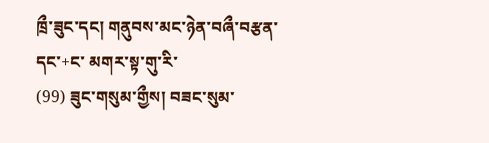ཁྲྀ་ཟུང་དང། གནུབས་མང་ཉེན་བཞྀ་བརྩན་དང་+ང་ མགར་སྟ་གུ་རི་
(99) ཟུང་གསུམ་གྱྀས། བཟང་སུམ་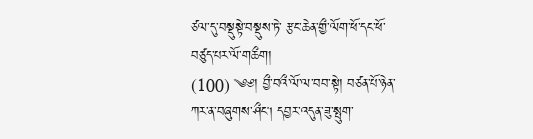ཙལ་དུ་བསྡུསྟེ་བསྡུས་ཏེ་ རྩང་ཆེན་གྱྀ་ལོག་ཕོ་དང་ཕོ་བཙུད་པར་ལོ་གཆྀག།
(100) ༄༅། བྱྀ་བའྀ་ལོ་ལ་བབ་སྟེ། བཙན་པོ་ཉེན་ཀར་ན་བཞུགས་ཤྀང། དབྱར་འདུན་ཟུ་སྤུག་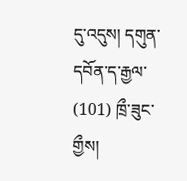དུ་འདུས། དགུན་དབོན་ད་རྒྱལ་
(101) ཁྲྀ་ཟུང་གྱྀས།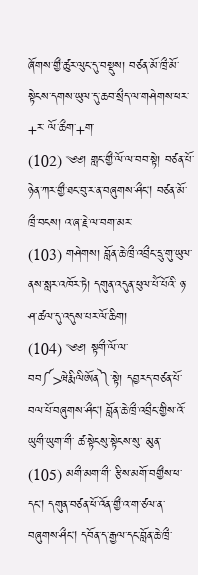ཞོགས་གྱྀ་ཚུར་ལུང་དུ་བསྡུས། བཙན་མོ་ཁྲྀ་མོ་སྟེངས་དགས་ཡུལ་དུ་ཆབ་སྲྀད་ལ་གཤེགས་ཕར་+ར་ ལོ་ཆྀག་+ག་
(102) ༄༅། གླང་གྱྀ་ལོ་ལ་བབ་སྟེ། བཙན་པོ་ཉེན་ཀར་གྱྀ་ཐང་བུ་ར་ན་བཞུགས་ཤྀང། བཙན་མོ་ཁྲྀ་བངས། འ་ཞ་རྗེ་ལ་བག་མར་
(103) གཤེགས། བློན་ཆེ་ཁྲྀ་འབྲྀང་དྲུ་གུ་ཡུལ་ནས་སླར་འཁོར་ཏེ། དགུན་འདུན་ཕུལ་པོེ་པོའི་ ཉ་ཤ་ཚལ་དུ་འདུས་པར་ལོ་ཆིག།
(104) ༄༅། སྟགྀ་ལོ་ལ་བབ༼>ཝེརྨིལིཨོན༽་སྟེ། དབྱརད་བཙན་པོ་བལ་པོ་བཞུགས་ཤྀང། བློན་ཆེ་ཁྲྀ་འབྲྀང་གྱིས་འོ་ཡུགྀ་ཡུག་གྀ་ ཚ་སྟེངསུ་སྟེངས་སུ་ མུན་
(105) མགྀ་མག་གྀ་ རྩིས་མགོ་བགྱྀས་ཕ་དང། དགུན་བཙན་ཕོ་འོན་གྱྀ་འ་ག་ཙལ་ན་བཞུགས་ཤྀང། དབོན་ད་རྒྱལ་དང་བློན་ཆེ་ཁྲྀ་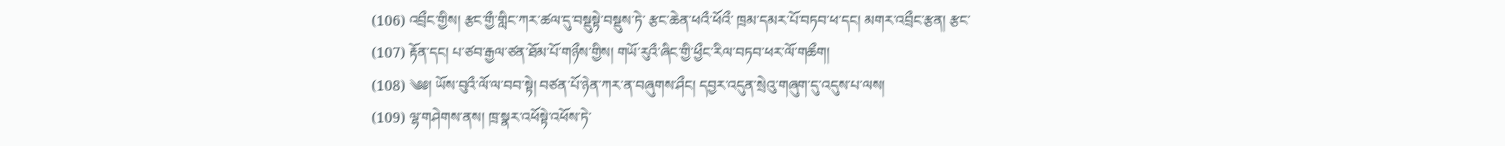(106) འབྲྀང་གྱིས། རྩང་གྱྀ་གླིང་ཀར་ཚལ་དུ་བསྡུསྟེ་བསྡུས་ཏེ་ རྩང་ཆེན་ཕའྀ་ཕོའྀ་ ཁྲམ་དམར་པོ་བཏབ་ཕ་དང། མགར་འབྲྀང་རྩན། རྩང་
(107) རྟོན་དང། པ་ཙབ་རྒྱལ་ཙན་ཐོམ་པོ་གཉྀས་གྱིས། གཡོ་རུའྀ་ཞིང་གྱི་ཕྱྀང་རིལ་བཏབ་ཕར་ལོ་གཆྀག།
(108) ༄༅། ཡོས་བུའྀ་ལོ་ལ་བབ་སྟེ། བཙན་པོ་ཉེན་ཀར་ན་བཞུགས་ཤྀང། དབྱར་འདུན་སྲེའུ་གཞུག་དུ་འདུས་པ་ལས།
(109) ལྷ་གཤེགས་ནས། ཁྲ་སྣར་འཕོསྟེ་འཕོས་ཏེ་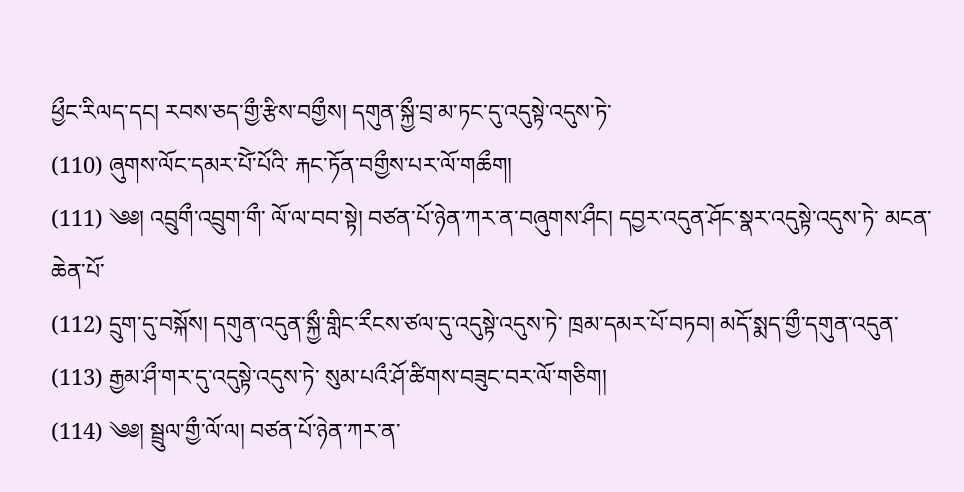ཕྱྀང་རིལད་དང། རབས་ཅད་གྱྀ་རྩིས་བགྱྀས། དགུན་སྐྱྀ་བྲ་མ་ཏང་དུ་འདུསྟེ་འདུས་ཏེ་
(110) ཞུགས་ལོང་དམར་པོེ་པོའི་ རྐང་ཏོན་བགྱྀས་པར་ལོ་གཆྀག།
(111) ༄༅། འབྲུགྀ་འབྲུག་གྀ་ ལོ་ལ་བབ་སྟེ། བཙན་པོ་ཉེན་ཀར་ན་བཞུགས་ཤྀང། དབྱར་འདུན་ཤོང་སྣར་འདུསྟེ་འདུས་ཏེ་ མངན་ཆེན་པོ་
(112) དྲུག་དུ་བསྐོས། དགུན་འདུན་སྐྱྀ་གླིང་རྀངས་ཙལ་དུ་འདུསྟེ་འདུས་ཏེ་ ཁྲམ་དམར་པོ་བཏབ། མདོ་སྨད་གྱྀ་དགུན་འདུན་
(113) རྒྱམ་ཤྀ་གར་དུ་འདུསྟེ་འདུས་ཏེ་ སུམ་པའྀ་ཤོ་ཚིགས་བཟུང་བར་ལོ་གཅིག།
(114) ༄༅། སྦྲུལ་གྱྀ་ལོ་ལ། བཙན་པོ་ཉེན་ཀར་ན་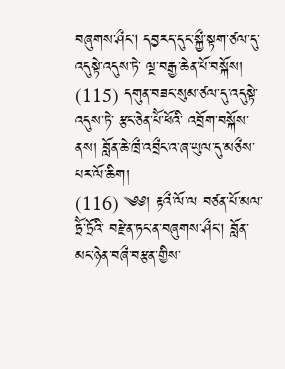བཞུགས་ཤྀང། དབྱརད་དུང་སྐྱྀ་སྟག་ཙལ་དུ་འདུསྟེ་འདུས་ཏེ་ ལྔ་བརྒྱ་ཆེན་པོ་བསྐོས།
(115) དགུན་བཟང་སུམ་ཙལ་དུ་འདུསྟེ་འདུས་ཏེ་ རྩང་ཅེན་པོེ་ཕོའི་ འབྲོག་བསྐོས་ནས། བློན་ཆེ་ཁྲྀ་འབྲྀང་འ་ཞ་ཡུལ་དུ་མཅྀས་པར་ལོ་ཆིག།
(116) ༄༅། རྟའྀ་ལོ་ལ བཙན་པོ་མལ་ཏྲོེ་ཏྲོའི་ བརྫེན་ཏང་ན་བཞུགས་ཤྀང། བློན་མང་ཉེན་བཞྀ་བརྩན་གྱིས་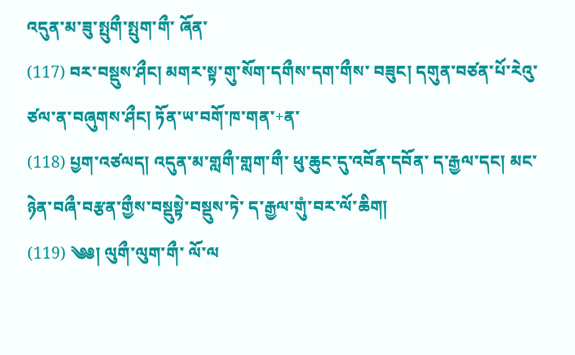འདུན་མ་ཟུ་སྤུགྀ་སྤུག་གྀ་ ཞོན་
(117) བར་བསྡུས་ཤྀང། མགར་སྟ་གུ་སོག་དགྀས་དག་གྀས་ བཟུང། དགུན་བཙན་པོ་རེའུ་ཙལ་ན་བཞུགས་ཤྀང། ཏོན་ཡ་བགོ་ཁ་གན་+ན་
(118) པྱག་འཙལད། འདུན་མ་གླགྀ་གླག་གྀ་ ཕུ་ཆུང་དུ་འབོན་དབོན་ ད་རྒྱལ་དང། མང་ཉེན་བཞྀ་བརྩན་གྱྀས་བསྡུསྟེ་བསྡུས་ཏེ་ ད་རྒྱལ་གུཾ་བར་ལོ་ཆིག།
(119) ༄༅། ལུགྀ་ལུག་གྀ་ ལོ་ལ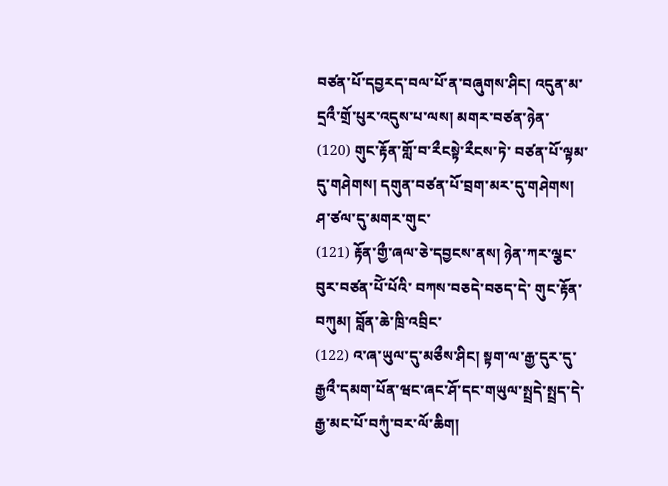བཙན་པོ་དབྱརད་བལ་པོ་ན་བཞུགས་ཤིང། འདུན་མ་དྲའྀ་གྲོ་པུར་འདུས་པ་ལས། མགར་བཙན་ཉེན་
(120) གུང་རྟོན་གློ་བ་རྀངསྟེ་རྀངས་ཏེ་ བཙན་པོ་ལྟམ་དུ་གཤེགས། དགུན་བཙན་པོ་བྲག་མར་དུ་གཤེགས། ཤ་ཙལ་དུ་མགར་གུང་
(121) རྟོན་གྱྀ་ཞལ་ཅེ་དབྱངས་ནས། ཉེན་ཀར་ལྕང་བུར་བཙན་པོེ་པོའི་ བཀས་བཅདེ་བཅད་དེ་ གུང་རྟོན་བཀུམ། བློན་ཆེ་ཁྲི་འབྲིང་
(122) འ་ཞ་ཡུལ་དུ་མཅྀས་ཤིང། སྟག་ལ་རྒྱ་དུར་དུ་རྒྱའྀ་དམག་པོན་ཝང་ཞང་ཤོ་དང་གཡུལ་སྤྲདེ་སྤྲད་དེ་ རྒྱ་མང་པོ་བཀུཾ་བར་ལོ་ཆིག།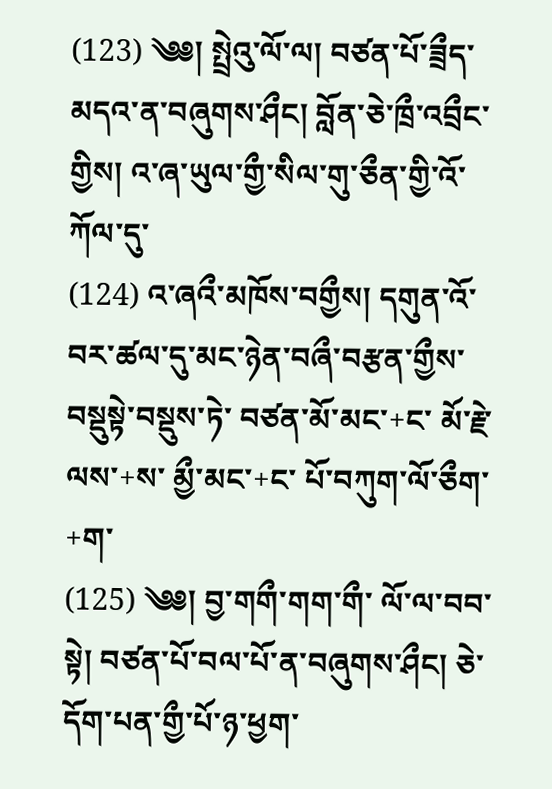(123) ༄༅། སྤྲེའུ་ལོ་ལ། བཙན་པོ་ཟྲྀད་མདའ་ན་བཞུགས་ཤྀང། བློན་ཅེ་ཁྲྀ་འབྲྀང་གྱིས། འ་ཞ་ཡུལ་གྱྀ་སིལ་གུ་ཅྀན་གྱི་འོ་ཀོལ་དུ་
(124) འ་ཞའྀ་མཁོས་བགྱྀས། དགུན་འོ་བར་ཚལ་དུ་མང་ཉེན་བཞྀ་བརྩན་གྱྀས་བསྡུསྟེ་བསྡུས་ཏེ་ བཙན་མོ་མང་+ང་ མོ་རྗེ་ལས་+ས་ མྱྀ་མང་+ང་ པོ་བཀུག་ལོ་ཅྀག་+ག་
(125) ༄༅། བྱ་གགྀ་གག་གྀ་ ལོ་ལ་བབ་སྟེ། བཙན་པོ་བལ་པོ་ན་བཞུགས་ཤྀང། ཅེ་དོག་པན་གྱྀ་པོ་ཉ་ཕྱག་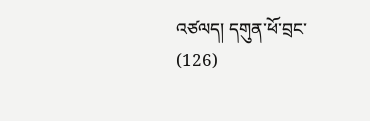འཙལད། དགུན་ཕོ་བྲང་
(126)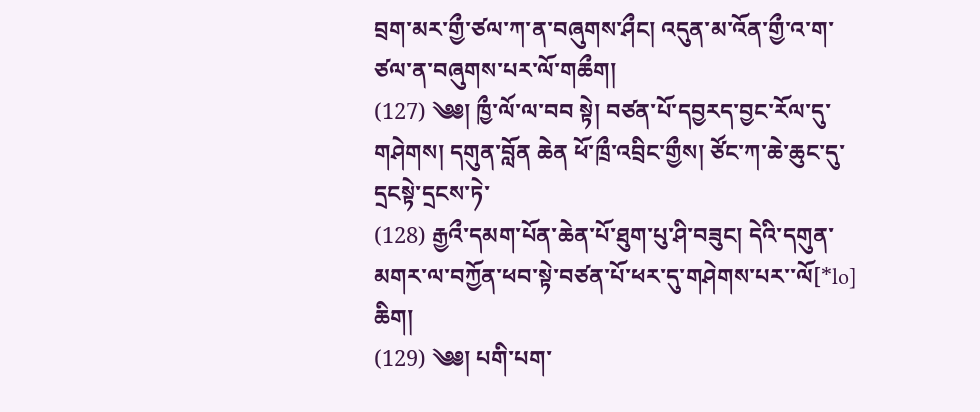བྲག་མར་གྱྀ་ཙལ་ཀ་ན་བཞུགས་ཤྀང། འདུན་མ་འོན་གྱྀ་འ་ག་ཙལ་ན་བཞུགས་པར་ལོ་གཆྀག།
(127) ༄༅། ཁྱྀ་ལོ་ལ་བབ སྟེ། བཙན་པོ་དབྱརད་བྱང་རོལ་དུ་གཤེགས། དགུན་བློན ཆེན ཕོ་ཁྲྀ་འབྲིང་གྱྀས། ཙོང་ཀ་ཆེ་ཆུང་དུ་དྲངསྟེ་དྲངས་ཏེ་
(128) རྒྱའྀ་དམག་པོན་ཆེན་པོ་ཐུག་པུ་ཤི་བཟུང། དེའི་དགུན་མགར་ལ་བཀྱོན་ཕབ་སྟེ་བཙན་པོ་ཕར་དུ་གཤེགས་པར་་ལོ[*lo] ཆིག།
(129) ༄༅། པགི་པག་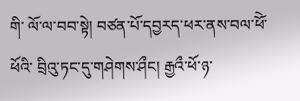གི་ ལོ་ལ་བབ་སྟེ། བཙན་པོ་དབྱརད་ཕར་ནས་བལ་ཕོེ་ཕོའི་ བྲིའུ་ཏང་དུ་གཤེགས་ཤྀང། རྒྱའྀ་ཕོ་ཉ་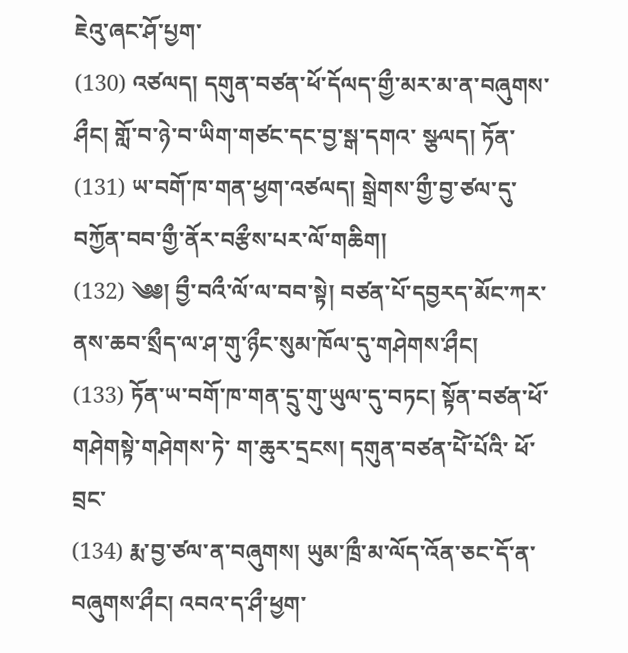ཇེའུ་ཞང་ཤོ་པྱག་
(130) འཙལད། དགུན་བཙན་ཕོ་དོལད་གྱྀ་མར་མ་ན་བཞུགས་ཤྀང། གློ་བ་ཉེ་བ་ཡིག་གཙང་དང་བྱ་སྒ་དགའ་ སྩལད། ཏོན་
(131) ཡ་བགོ་ཁ་གན་ཕྱག་འཙལད། སྒྲེགས་གྱྀ་བྱ་ཙལ་དུ་བཀྱོན་བབ་གྱྀ་ནོར་བརྩྀས་པར་ལོ་གཆིག།
(132) ༄༅། བྱྀ་བའྀ་ལོ་ལ་བབ་སྟེ། བཙན་པོ་དབྱརད་མོང་ཀར་ནས་ཆབ་སྲྀད་ལ་ཤ་གུ་ཉྀང་སུམ་ཁོལ་དུ་གཤེགས་ཤྀང།
(133) ཏོན་ཡ་བགོ་ཁ་གན་དྲུ་གུ་ཡུལ་དུ་བཏང། སྟོན་བཙན་ཕོ་གཤེགསྟེ་གཤེགས་ཏེ་ ག་ཆུར་དྲངས། དགུན་བཙན་པོེ་པོའི་ ཕོ་བྲང་
(134) རྨ་བྱ་ཙལ་ན་བཞུགས། ཡུམ་ཁྲྀ་མ་ལོད་འོན་ཅང་དོ་ན་བཞུགས་ཤྀང། འབའ་ད་ཤྀ་ཕྱག་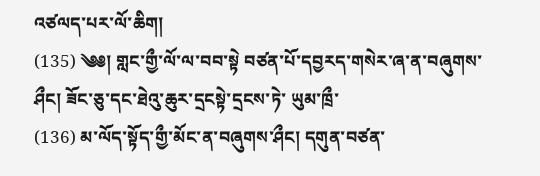འཙལད་པར་ལོ་ཆིག།
(135) ༄༅། གླང་གྱྀ་ལོ་ལ་བབ་སྟེ བཙན་པོ་དབྱརད་གསེར་ཞ་ན་བཞུགས་ཤྀང། ཟོང་ཅུ་དང་ཐེའུ་ཆུར་དྲངསྟེ་དྲངས་ཏེ་ ཡུམ་ཁྲྀ་
(136) མ་ལོད་སྟོད་གྱྀ་མོང་ན་བཞུགས་ཤྀང། དགུན་བཙན་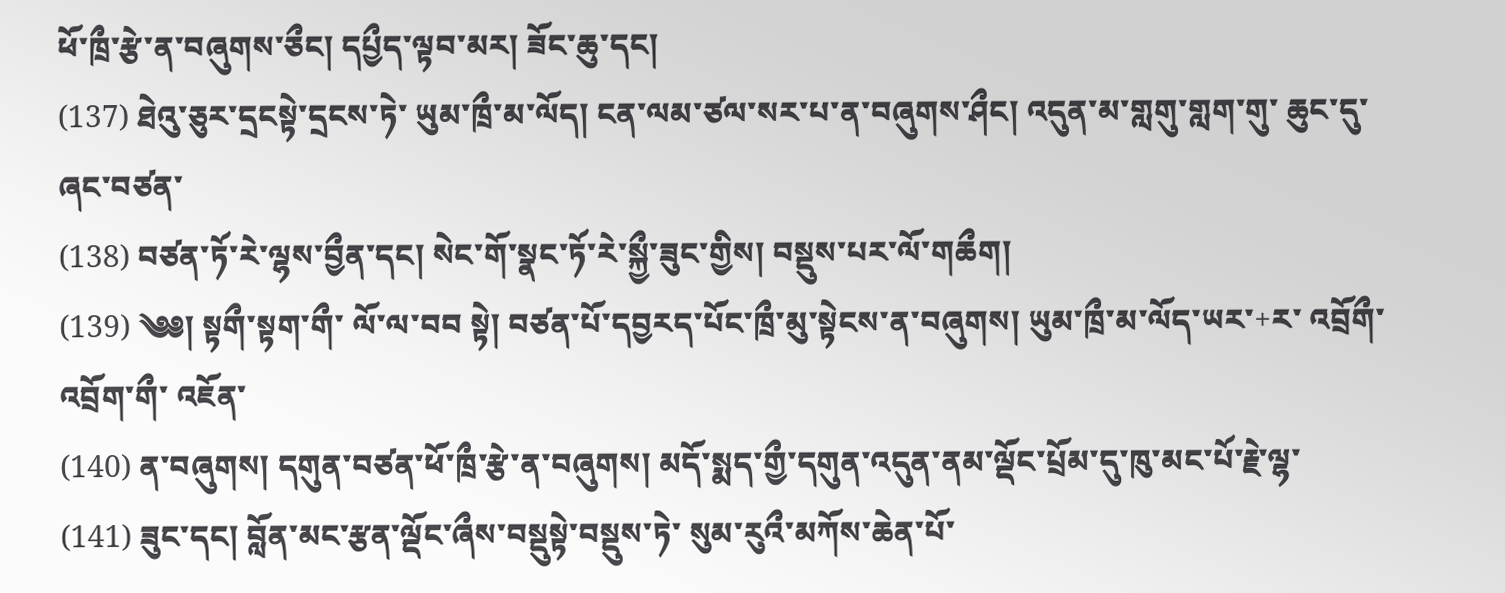ཕོ་ཁྲྀ་རྩེ་ན་བཞུགས་ཅྀང། དཔྱྀད་ལྟབ་མར། ཟོང་ཆུ་དང།
(137) ཐེའུ་ཅུར་དྲངསྟེ་དྲངས་ཏེ་ ཡུམ་ཁྲྀ་མ་ལོད། ངན་ལམ་ཙལ་སར་པ་ན་བཞུགས་ཤྀང། འདུན་མ་གླགུ་གླག་གུ་ ཆུང་དུ་ཞང་བཙན་
(138) བཙན་ཏོ་རེ་ལྷས་བྱྀན་དང། སེང་གོ་སྣང་ཏོ་རེ་སྐྱྀ་ཟུང་གྱིས། བསྡུས་པར་ལོ་གཆྀག།
(139) ༄༅། སྟགྀ་སྟག་གྀ་ ལོ་ལ་བབ སྟེ། བཙན་པོ་དབྱརད་པོང་ཁྲྀ་མུ་སྟེངས་ན་བཞུགས། ཡུམ་ཁྲྀ་མ་ལོད་ཡར་+ར་ འབྲོགྀ་འབྲོག་གྀ་ འཇོན་
(140) ན་བཞུགས། དགུན་བཙན་ཕོ་ཁྲྀ་རྩེ་ན་བཞུགས། མདོ་སྨད་གྱྀ་དགུན་འདུན་ནམ་ལྡོང་པྲོམ་དུ་ཁུ་མང་པོ་རྗེ་ལྷ་
(141) ཟུང་དང། བློན་མང་རྩན་ལྡོང་ཞྀས་བསྡུསྟེ་བསྡུས་ཏེ་ སུམ་རུའྀ་མཀོས་ཆེན་པོ་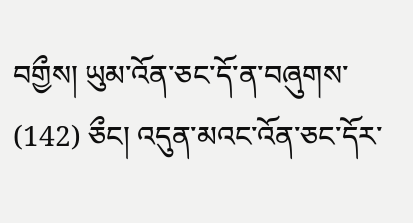བགྱྀས། ཡུམ་འོན་ཅང་དོ་ན་བཞུགས་
(142) ཅྀང། འདུན་མའང་འོན་ཅང་དོར་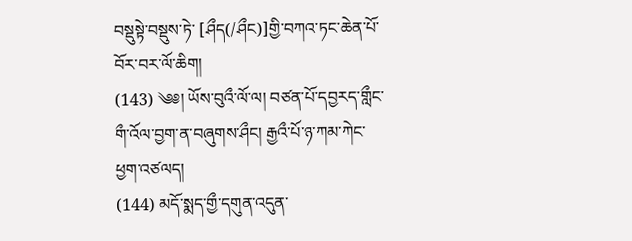བསྡུསྟེ་བསྡུས་ཏེ་ [ཤྀད(/ཤྀང)]གྱི་བཀའ་ཏང་ཆེན་པོ་བོར་བར་ལོ་ཆིག།
(143) ༄༅། ཡོས་བུའྀ་ལོ་ལ། བཙན་པོ་དབྱརད་གླྀང་གྀ་འོལ་བྱག་ན་བཞུགས་ཤྀང། རྒྱའྀ་པོ་ཉ་ཀམ་ཀེང་ཕྱག་འཙལད།
(144) མདོ་སྨད་གྱྀ་དགུན་འདུན་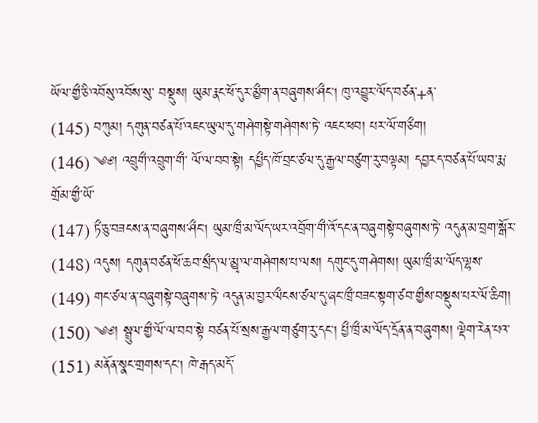ཡོལ་གྱྀ་ཅི་འབོསུ་འབོས་སུ་ བསྡུས། ཡུམ་རྣང་ཕོ་དུར་མྱྀག་ན་བཞུགས་ཤྀང། ཁུ་འབྱུར་ལོད་བཙན་+ན་
(145) བཀུམ། དགུན་བཙན་པོ་འཇང་ཡུལ་དུ་གཤེགསྟེ་གཤེགས་ཏེ་ འཇང་ཕབ། པར་ལོ་གཅྀག།
(146) ༄༅། འབྲུགྀ་འབྲུག་གྀ་ ལོ་ལ་བབ་སྟེ། དཔྱྀད་ཁོ་བྲང་ཙལ་དུ་རྒྱལ་བཙུག་རུ་བལྟམ། དབྱརད་བཙན་པོ་ཡབ་རྨ་གྲོམ་གྱྀ་ཡོ་
(147) ཏྀ་ཅུ་བཟངས་ན་བཞུགས་ཤྀང། ཡུམ་ཁྲྀ་མ་ལོད་ཡར་འབྲོག་གྀ་འོ་དང་ན་བཞུགསྟེ་བཞུགས་ཏེ་ འདུན་མ་བྲག་སྒོར་
(148) འདུས། དགུན་བཙན་ཕོ་ཆབ་སྲྀད་ལ་མྱྭ་ལ་གཤེགས་པ་ལས། དགུང་དུ་གཤེགས། ཡུམ་ཁྲྀ་མ་ལོད་ལྷས་
(149) གང་ཙལ་ན་བཞུགསྟེ་བཞུགས་ཏེ་ འདུན་མ་བྱར་ལྀངས་ཙལ་དུ་ཞང་ཁྲྀ་བཟང་སྟག་ཙབ་གྱྀས་བསྡུས་པར་ལོ་ཆིག།
(150) ༄༅། སྦྲུལ་གྱྀ་ལོ་ལ་བབ་སྟེ བཙན་པོ་སྲས་རྒྱལ་གཙུག་རུ་དང། པྱྀ་ཁྲྀ་མ་ལོད་དྲོན་ན་བཞུགས། ལྡེག་རེན་པའ་
(151) མནོན་སྣང་གྲགས་དང། ཁེ་རྒད་མདོ་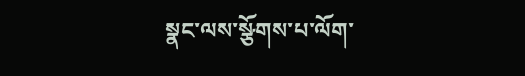སྣང་ལས་སྩོགས་པ་ལོག་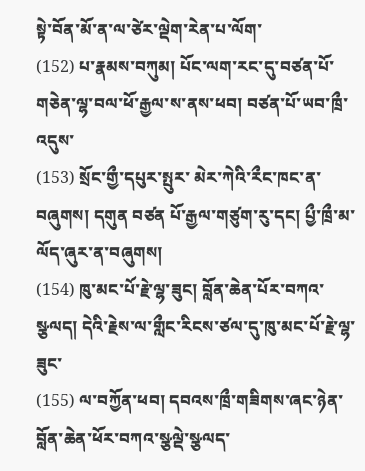སྟེ་བོན་མོ་ན་ལ་ཙེར་ལྡེག་རེན་པ་ལོག་
(152) པ་རྣམས་བཀུམ། པོང་ལག་རང་དུ་བཙན་པོ་གཅེན་ལྷ་བལ་ཕོ་རྒྱལ་ས་ནས་ཕབ། བཙན་པོ་ཡབ་ཁྲྀ་འདུས་
(153) སྲོང་གྱྀ་དཔུར་སྤུར་ མེར་ཀེའི་རྀང་ཁང་ན་བཞུགས། དགུན བཙན པོ་རྒྱལ་གཙུག་རུ་དང། པྱྀ་ཁྲྀ་མ་ལོད་ཞུར་ན་བཞུགས།
(154) ཁུ་མང་པོ་རྗེ་ལྷ་ཟུང། བློན་ཆེན་པོར་བཀའ་སྩལད། དེའི་རྗེས་ལ་གླྀང་རིངས་ཙལ་དུ་ཁུ་མང་པོ་རྗེ་ལྷ་ཟུང་
(155) ལ་བཀྱོན་ཕབ། དབའས་ཁྲྀ་གཟིགས་ཞང་ཉེན་བློན་ཆེན་ཕོར་བཀའ་སྩལྡེ་སྩལད་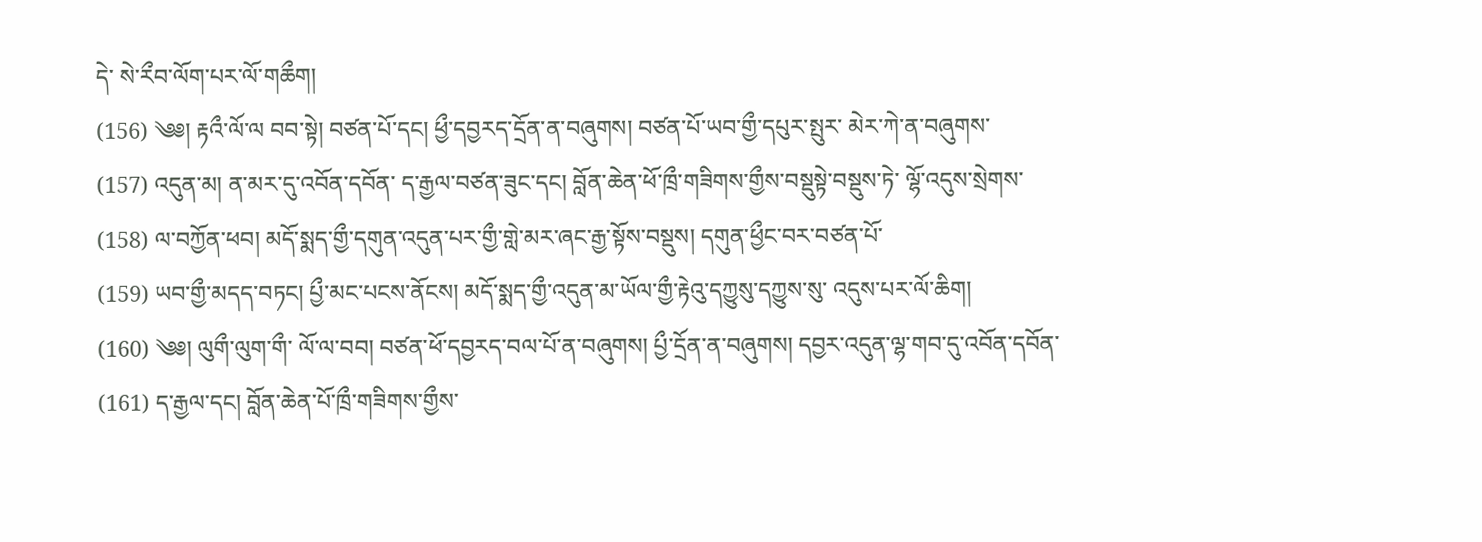དེ་ སེ་རྀབ་ལོག་པར་ལོ་གཆྀག།
(156) ༄༅། རྟའྀ་ལོ་ལ བབ་སྟེ། བཙན་པོ་དང། ཕྱྀ་དབྱརད་དྲོན་ན་བཞུགས། བཙན་པོ་ཡབ་གྱྀ་དཔུར་སྤུར་ མེར་ཀེ་ན་བཞུགས་
(157) འདུན་མ། ན་མར་དུ་འབོན་དབོན་ ད་རྒྱལ་བཙན་ཟུང་དང། བློན་ཆེན་ཕོ་ཁྲྀ་གཟིགས་གྱྀས་བསྡུསྟེ་བསྡུས་ཏེ་ ལྷོ་འདུས་སྲེགས་
(158) ལ་བཀྱོན་ཕབ། མདོ་སྨད་གྱྀ་དགུན་འདུན་པར་གྱྀ་གླེ་མར་ཞང་རྒྱ་སྟོས་བསྡུས། དགུན་ཕྱྀང་བར་བཙན་པོ་
(159) ཡབ་གྱྀ་མདད་བཏང། པྱྀ་མང་པངས་ནོངས། མདོ་སྨད་གྱྀ་འདུན་མ་ཡོལ་གྱྀ་རྟེའུ་དཀྱུསུ་དཀྱུས་སུ་ འདུས་པར་ལོ་ཆིག།
(160) ༄༅། ལུགྀ་ལུག་གྀ་ ལོ་ལ་བབ། བཙན་ཕོ་དབྱརད་བལ་པོ་ན་བཞུགས། པྱྀ་དྲོན་ན་བཞུགས། དབྱར་འདུན་ལྷ་གབ་དུ་འབོན་དབོན་
(161) ད་རྒྱལ་དང། བློན་ཆེན་པོ་ཁྲྀ་གཟིགས་གྱྀས་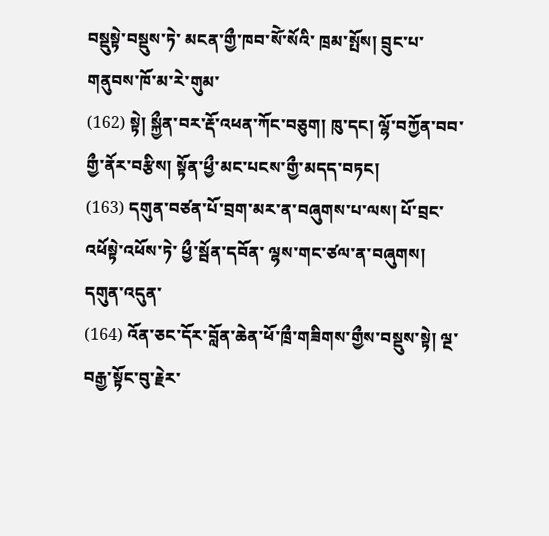བསྡུསྟེ་བསྡུས་ཏེ་ མངན་གྱྀ་ཁབ་སོེ་སོའི་ ཁྲམ་སྤོས། བྲུང་པ་གནུབས་ཁོ་མ་རེ་གུམ་
(162) སྟེ། སྐྱྀན་བར་རྡོ་འཕན་ཀོང་བཅུག། ཁུ་དང། ལྷོ་བཀྱོན་བབ་གྱྀ་ནོར་བརྩིས། སྟོན་ཕྱྀ་མང་པངས་གྱྀ་མདད་བཏང།
(163) དགུན་བཙན་པོ་བྲག་མར་ན་བཞུགས་པ་ལས། པོ་བྲང་འཕོསྟེ་འཕོས་ཏེ་ ཕྱྀ་སྦོན་དབོན་ ལྷས་གང་ཙལ་ན་བཞུགས། དགུན་འདུན་
(164) འོན་ཅང་དོར་བློན་ཆེན་ཕོ་ཁྲྀ་གཟིགས་གྱྀས་བསྡུས་སྟེ། ལྔ་བརྒྱ་སྟོང་བུ་རྗེར་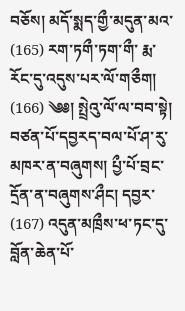བཅོས། མདོ་སྨད་གྱྀ་མདུན་མའ་
(165) རག་ཏགྀ་ཏག་གྀ་ རྨ་རོང་དུ་འདུས་པར་ལོ་གཅྀག།
(166) ༄༅། སྤྲེའུ་ལོ་ལ་བབ་སྟེ། བཙན་པོ་དབྱརད་བལ་པོ་ཤ་རུ་མཁར་ན་བཞུགས། པྱྀ་པོ་བྲང་དྲོན་ན་བཞུགས་ཤྀང། དབྱར་
(167) འདུན་མཁྲྀས་ཕ་ཏང་དུ་བློན་ཆེན་པོ་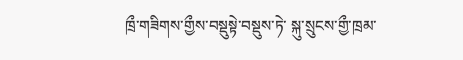ཁྲྀ་གཟིགས་གྱྀས་བསྡུསྟེ་བསྡུས་ཏེ་ སྐུ་སྲུངས་གྱྀ་ཁྲམ་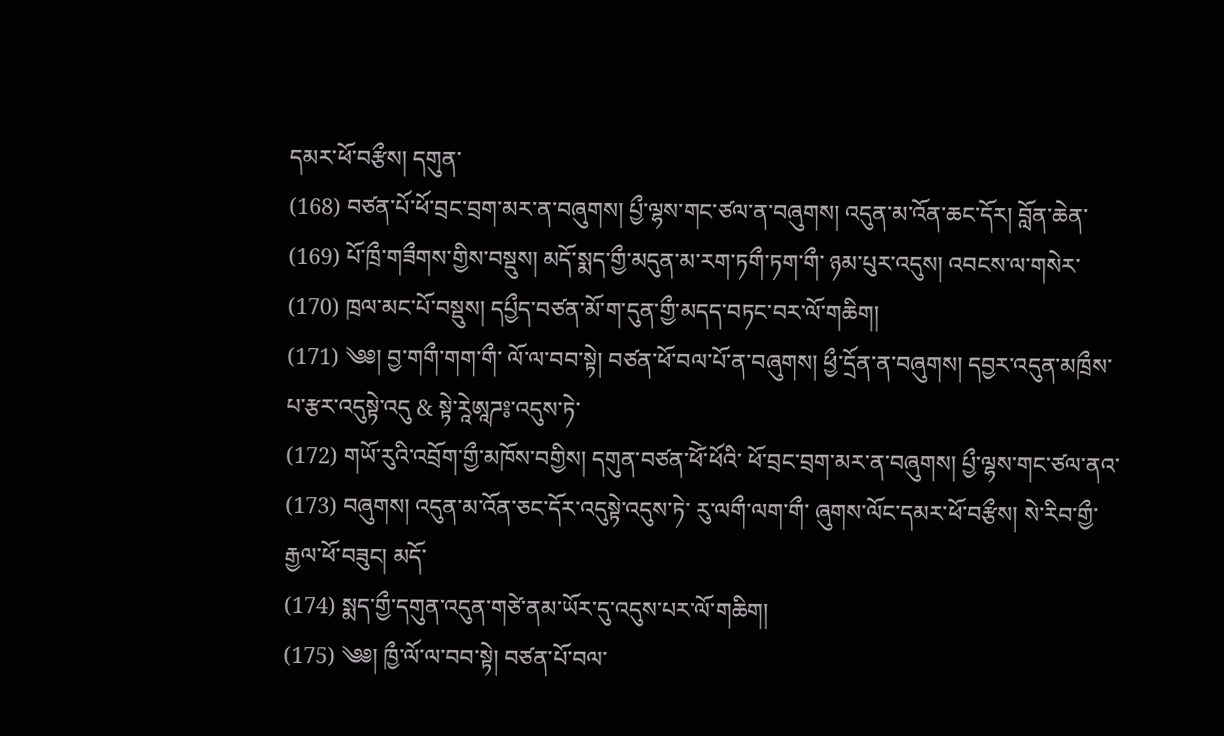དམར་ཕོ་བརྩྀས། དགུན་
(168) བཙན་པོ་ཕོ་བྲང་བྲག་མར་ན་བཞུགས། པྱྀ་ལྷས་གང་ཙལ་ན་བཞུགས། འདུན་མ་འོན་ཆང་དོར། བློན་ཆེན་
(169) པོ་ཁྲྀ་གཟྀགས་གྱིས་བསྡུས། མདོ་སྨད་གྱྀ་མདུན་མ་རག་ཏགྀ་ཏག་གྀ་ ཉམ་པུར་འདུས། འབངས་ལ་གསེར་
(170) ཁྲལ་མང་པོ་བསྡུས། དཔྱྀད་བཙན་མོ་ག་དུན་གྱྀ་མདད་བཏང་བར་ལོ་གཆིག།
(171) ༄༅། བྱ་གགྀ་གག་གྀ་ ལོ་ལ་བབ་སྟེ། བཙན་ཕོ་བལ་པོ་ན་བཞུགས། ཕྱྀ་དྲོན་ན་བཞུགས། དབྱར་འདུན་མཁྲྀས་པ་རྩར་འདུསྟེ་འདུ & སྟེ་ཪཱེཨཱཌ༔་འདུས་ཏེ་
(172) གཡོ་རུའི་འབྲོག་གྱྀ་མཁོས་བགྱིས། དགུན་བཙན་ཕོེ་ཕོའི་ ཕོ་བྲང་བྲག་མར་ན་བཞུགས། པྱྀ་ལྷས་གང་ཙལ་ནའ་
(173) བཞུགས། འདུན་མ་འོན་ཅང་དོར་འདུསྟེ་འདུས་ཏེ་ རུ་ལགྀ་ལག་གྀ་ ཞུགས་ལོང་དམར་ཕོ་བརྩྀས། སེ་རིབ་གྱྀ་རྒྱལ་ཕོ་བཟུང། མདོ་
(174) སྨད་གྱྀ་དགུན་འདུན་གཙེ་ནམ་ཡོར་དུ་འདུས་པར་ལོ་གཆིག།
(175) ༄༅། ཁྱྀ་ལོ་ལ་བབ་སྟེ། བཙན་པོ་བལ་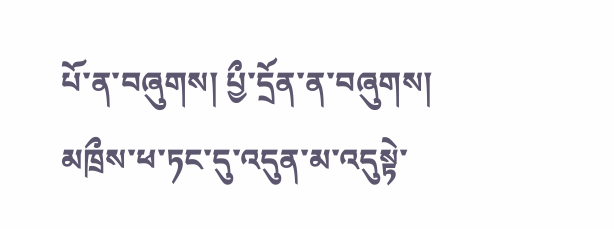པོ་ན་བཞུགས། པྱྀ་དྲོན་ན་བཞུགས། མཁྲྀས་ཕ་ཏང་དུ་འདུན་མ་འདུསྟེ་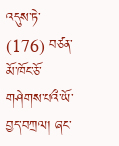འདུས་ཏེ་
(176) བཙན་མོ་ཁོང་ཅོ་གཤེགས་པའྀ་ཡོ་བྱད་བཀྲལ། ཞང་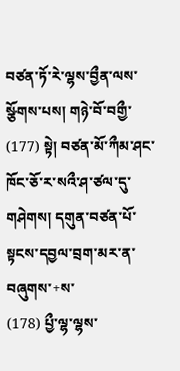བཙན་ཏོ་རེ་ལྷས་བྱྀན་ལས་སྩོགས་པས། གཉེ་བོ་བགྱྀ་
(177) སྟེ། བཙན་མོ་ཀྀམ་ཤང་ཁོང་ཅོ་ར་སའྀ་ཤ་ཙལ་དུ་གཤེགས། དགུན་བཙན་པོ་སྟངས་དབྱལ་བྲག་མར་ན་བཞུགས་+ས་
(178) པྱྀ་ལྷ་ལྷས་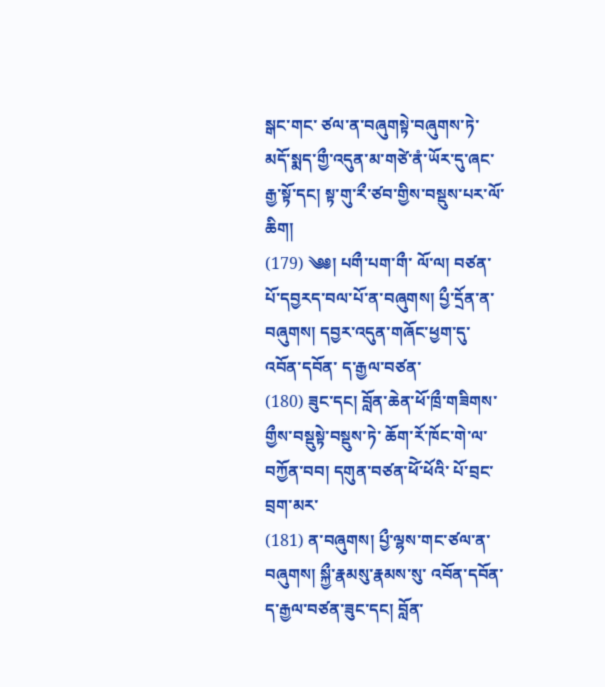སྒང་གང་ ཙལ་ན་བཞུགསྟེ་བཞུགས་ཏེ་ མདོ་སྨད་གྱྀ་འདུན་མ་གཙེ་ནཾ་ཡོར་དུ་ཞང་རྒྱ་སྟོ་དང། སྟ་གུ་རྀ་ཙབ་གྱིས་བསྡུས་པར་ལོ་ཆིག།
(179) ༄༅། པགྀ་པག་གྀ་ ལོ་ལ། བཙན་པོ་དབྱརད་བལ་པོ་ན་བཞུགས། པྱྀ་དྲོན་ན་བཞུགས། དབྱར་འདུན་གཞོང་ཕྱག་དུ་འབོན་དབོན་ ད་རྒྱལ་བཙན་
(180) ཟུང་དང། བློན་ཆེན་ཕོ་ཁྲྀ་གཟིགས་གྱྀས་བསྡུསྟེ་བསྡུས་ཏེ་ ཆོག་རོ་ཁོང་གེ་ལ་བཀྱོན་བབ། དགུན་བཙན་ཕོེ་ཕོའི་ པོ་བྲང་བྲག་མར་
(181) ན་བཞུགས། པྱྀ་ལྷས་གང་ཙལ་ན་བཞུགས། སྐྱྀ་རྣམསུ་རྣམས་སུ་ འབོན་དབོན་ ད་རྒྱལ་བཙན་ཟུང་དང། བློན་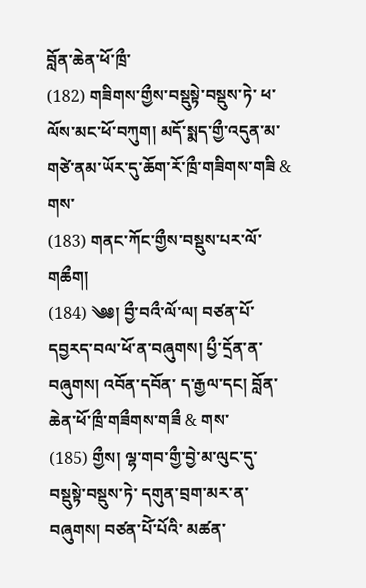བློན་ཆེན་ཕོ་ཁྲྀ་
(182) གཟིགས་གྱྀས་བསྡུསྟེ་བསྡུས་ཏེ་ ཕ་ལོས་མང་ཕོ་བཀུག། མདོ་སྨད་གྱྀ་འདུན་མ་གཙེ་ནམ་ཡོར་དུ་ཆོག་རོ་ཁྲྀ་གཟིགས་གཟི & གས་
(183) གནང་ཀོང་གྱྀས་བསྡུས་པར་ལོ་གཆྀག།
(184) ༄༅། བྱྀ་བའྀ་ལོ་ལ། བཙན་པོ་དབྱརད་བལ་ཕོ་ན་བཞུགས། པྱྀ་དྲོན་ན་བཞུགས། འབོན་དབོན་ ད་རྒྱལ་དང། བློན་ཆེན་ཕོ་ཁྲྀ་གཟྀགས་གཟྀ & གས་
(185) གྱྀས། ལྷ་གབ་གྱྀ་བྱེ་མ་ལུང་དུ་བསྡུསྟེ་བསྡུས་ཏེ་ དགུན་བྲག་མར་ན་བཞུགས། བཙན་པོེ་པོའི་ མཚན་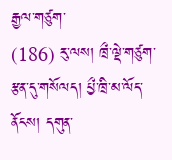རྒྱལ་གཙུག་
(186) རུ་ལས། ཁྲྀ་ལྡེ་གཙུག་རྩན་དུ་གསོལད། པྱྀ་ཁྲི་མ་ལོད་ནོངས། དགུན་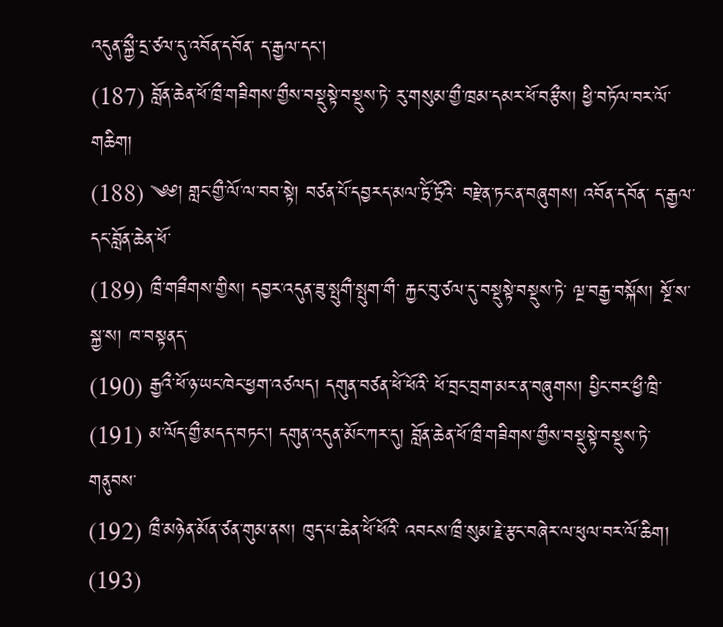འདུན་སྐྱྀ་དྲ་ཙལ་དུ་འབོན་དབོན་ ད་རྒྱལ་དང།
(187) བློན་ཆེན་ཕོ་ཁྲྀ་གཟིགས་གྱྀས་བསྡུསྟེ་བསྡུས་ཏེ་ རུ་གསུམ་གྱྀ་ཁྲམ་དམར་ཕོ་བརྩྀས། ཕྱི་བཏོལ་བར་ལོ་གཆིག།
(188) ༄༅། གླང་གྱྀ་ལོ་ལ་བབ་སྟེ། བཙན་པོ་དབྱརད་མལ་ཏྲོེ་ཏྲོའི་ བརྫེན་ཏང་ན་བཞུགས། འབོན་དབོན་ ད་རྒྱལ་དང་བློན་ཆེན་ཕོ་
(189) ཁྲྀ་གཟྀགས་གྱིས། དབྱར་འདུན་ཟུ་སྤུགྀ་སྤུག་གྀ་ རྐྱང་བུ་ཙལ་དུ་བསྡུསྟེ་བསྡུས་ཏེ་ ལྔ་བརྒྱ་བསྐོས། སྔོ་ས་སྐྱ་ས། ཁ་བསྟནད་
(190) རྒྱའྀ་ཕོ་ཉ་ཡང་ཁེང་ཕྱག་འཙལད། དགུན་བཙན་ཕོེ་ཕོའི་ ཕོ་བྲང་བྲག་མར་ན་བཞུགས། པྱིང་བར་ཕྱྀ་ཁྲི་
(191) མ་ལོད་གྱྀ་མདད་བཏང། དགུན་འདུན་མོང་ཀར་དུ། བློན་ཆེན་ཕོ་ཁྲྀ་གཟིགས་གྱྀས་བསྡུསྟེ་བསྡུས་ཏེ་ གནུབས་
(192) ཁྲྀ་མཉེན་མོན་ཙན་གུམ་ནས། ཁུད་པ་ཆེན་ཕོེ་ཕོའི་ འབངས་ཁྲྀ་སུམ་རྗེ་རྩང་བཞེར་ལ་ཕུལ་བར་ལོ་ཆིག།
(193)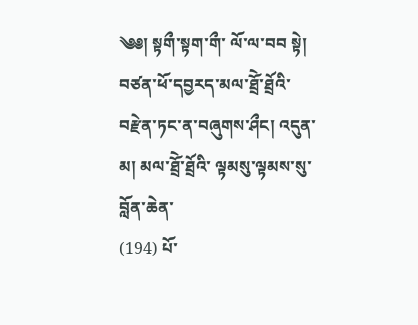༄༅། སྟགྀ་སྟག་གྀ་ ལོ་ལ་བབ སྟེ། བཙན་ཕོ་དབྱརད་མལ་ཐྲོེ་ཐྲོའི་ བརྫེན་ཏང་ན་བཞུགས་ཤྀང། འདུན་མ། མལ་ཐྲོེ་ཐྲོའི་ ལྟམསུ་ལྟམས་སུ་ བློན་ཆེན་
(194) པོ་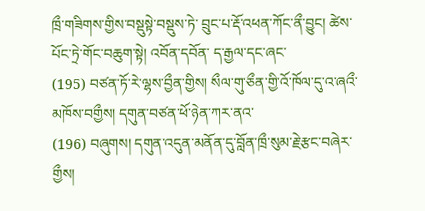ཁྲྀ་གཟིགས་གྱིས་བསྡུསྟེ་བསྡུས་ཏེ་ བྲུང་པ་རྡོ་འཕན་ཀོང་ནྀ་བྱུང། ཚེས་པོང་ཏྲེ་གོང་བཆུག་སྟེ། འབོན་དབོན་ ད་རྒྱལ་དང་ཞང་
(195) བཙན་ཏོ་རེ་ལྷས་བྱྀན་གྱིས། སྀལ་གུ་ཅྀན་གྱི་འོ་ཁོལ་དུ་འ་ཞའྀ་མཁོས་བགྱྀས། དགུན་བཙན་ཕོ་ཉེན་ཀར་ནའ་
(196) བཞུགས། དགུན་འདུན་མནོན་དུ་བློན་ཁྲྀ་སུམ་རྗེ་རྩང་བཞེར་གྱྀས།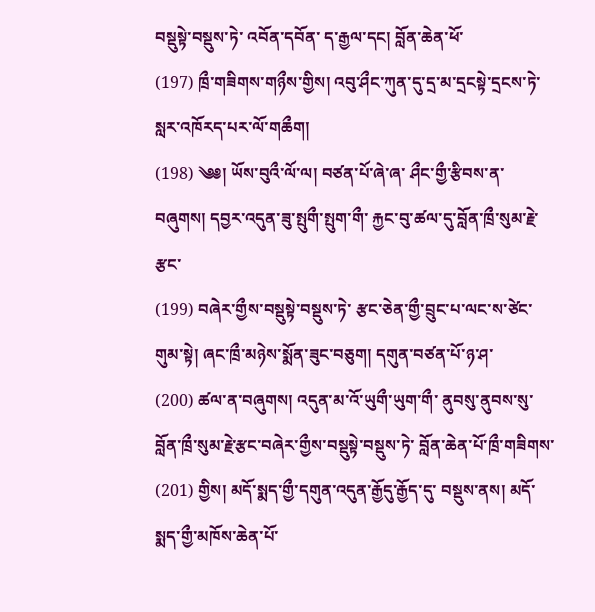བསྡུསྟེ་བསྡུས་ཏེ་ འབོན་དབོན་ ད་རྒྱལ་དང། བློན་ཆེན་ཕོ་
(197) ཁྲྀ་གཟིགས་གཉྀས་གྱིས། འབུ་ཤྀང་ཀུན་དུ་དྲ་མ་དྲངསྟེ་དྲངས་ཏེ་ སླར་འཁོརད་པར་ལོ་གཆྀག།
(198) ༄༅། ཡོས་བུའྀ་ལོ་ལ། བཙན་པོ་ཞེ་ཞ་ ཤྀང་གྱྀ་རྩིབས་ན་བཞུགས། དབྱར་འདུན་ཟུ་སྤུགྀ་སྤུག་གྀ་ རྐྱང་བུ་ཚལ་དུ་བློན་ཁྲྀ་སུམ་རྗེ་རྩང་
(199) བཞེར་གྱྀས་བསྡུསྟེ་བསྡུས་ཏེ་ རྩང་ཅེན་གྱྀ་བྲུང་པ་ལང་ས་ཙེང་གུམ་སྟེ། ཞང་ཁྲྀ་མཉེས་སྨོན་ཟུང་བཅུག། དགུན་བཙན་པོ་ཉ་ཤ་
(200) ཚལ་ན་བཞུགས། འདུན་མ་འོ་ཡུགྀ་ཡུག་གྀ་ ནུབསུ་ནུབས་སུ་ བློན་ཁྲྀ་སུམ་རྗེ་རྩང་བཞེར་གྱྀས་བསྡུསྟེ་བསྡུས་ཏེ་ བློན་ཆེན་པོ་ཁྲྀ་གཟིགས་
(201) གྱིས། མདོ་སྨད་གྱྀ་དགུན་འདུན་རྒྱོདུ་རྒྱོད་དུ་ བསྡུས་ནས། མདོ་སྨད་གྱྀ་མཁོས་ཆེན་པོ་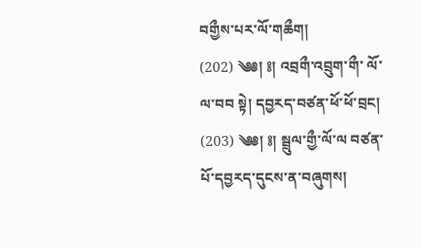བགྱྀས་པར་ལོ་གཆྀག།
(202) ༄༅། ༔། འབྲགྀ་འབྲུག་གྀ་ ལོ་ལ་བབ སྟེ། དབྱརད་བཙན་ཕོ་ཕོ་བྲང།
(203) ༄༅། ༔། སྦྲུལ་གྱྀ་ལོ་ལ བཙན་པོ་དབྱརད་དུངས་ན་བཞུགས།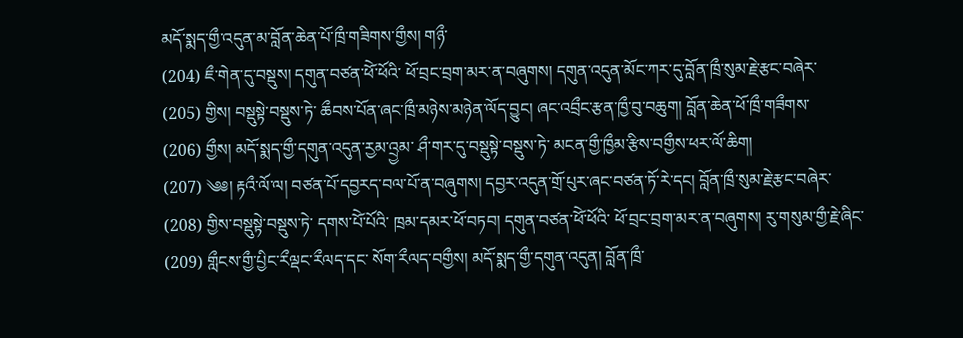མདོ་སྨད་གྱྀ་འདུན་མ་བློན་ཆེན་པོ་ཁྲྀ་གཟིགས་གྱྀས། གཉྀ་
(204) ཇྀ་གེན་དུ་བསྡུས། དགུན་བཙན་ཕོེ་ཕོའི་ ཕོ་བྲང་བྲག་མར་ན་བཞུགས། དགུན་འདུན་མོང་ཀར་དུ་བློན་ཁྲྀ་སུམ་རྗེ་རྩང་བཞེར་
(205) གྱིས། བསྡུསྟེ་བསྡུས་ཏེ་ ཆྀབས་པོན་ཞང་ཁྲྀ་མཉེས་མཉེན་ལོད་བྱུང། ཞང་འབྲྀང་རྩན་ཁྱྀ་བུ་བཆུག། བློན་ཆེན་ཕོ་ཁྲྀ་གཟྀགས་
(206) གྱྀས། མདོ་སྨད་གྱྀ་དགུན་འདུན་རྱམ་འྲྱམ་ ཤྀ་གར་དུ་བསྡུསྟེ་བསྡུས་ཏེ་ མངན་གྱྀ་ཁྱྀམ་རྩིས་བགྱྀས་ཕར་ལོ་ཆིག།
(207) ༄༅། རྟའྀ་ལོ་ལ། བཙན་པོ་དབྱརད་བལ་པོ་ན་བཞུགས། དབྱར་འདུན་གྲོ་པུར་ཞང་བཙན་ཏོ་རེ་དང། བློན་ཁྲྀ་སུམ་རྗེ་རྩང་བཞེར་
(208) གྱིས་བསྡུསྟེ་བསྡུས་ཏེ་ དགས་པོེ་པོའི་ ཁྲམ་དམར་ཕོ་བཏབ། དགུན་བཙན་ཕོེ་ཕོའི་ ཕོ་བྲང་བྲག་མར་ན་བཞུགས། རུ་གསུམ་གྱྀ་རྗེ་ཞིང་
(209) གླྀངས་གྱྀ་པྱིང་རྀལྡང་རྀལད་དང་ སོག་རྀལད་བགྱྀས། མདོ་སྨད་གྱྀ་དགུན་འདུན། བློན་ཁྲྀ་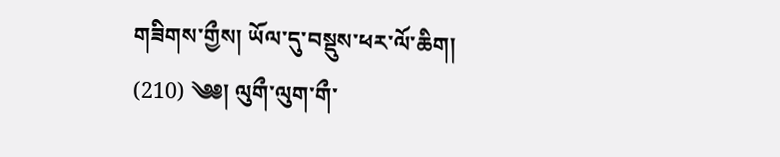གཟིགས་གྱྀས། ཡོལ་དུ་བསྡུས་ཕར་ལོ་ཆིག།
(210) ༄༅། ལུགྀ་ལུག་གྀ་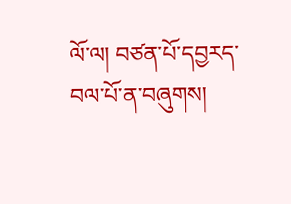ལོ་ལ། བཙན་པོ་དབྱརད་བལ་པོ་ན་བཞུགས།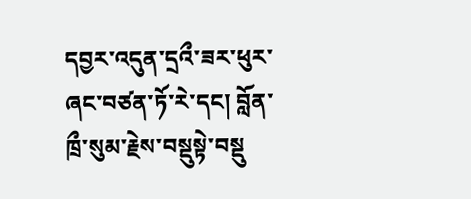དབྱར་འདུན་དྲའྀ་ཟར་ཕུར་ཞང་བཙན་ཏོ་རེ་དང། བློན་ཁྲྀ་སུམ་རྗེས་བསྡུསྟེ་བསྡུ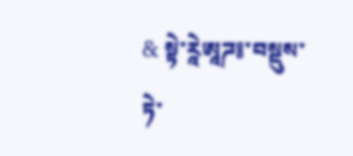& སྟེ་ཪཱེཨཱཌ༔་བསྡུས་ཏེ་